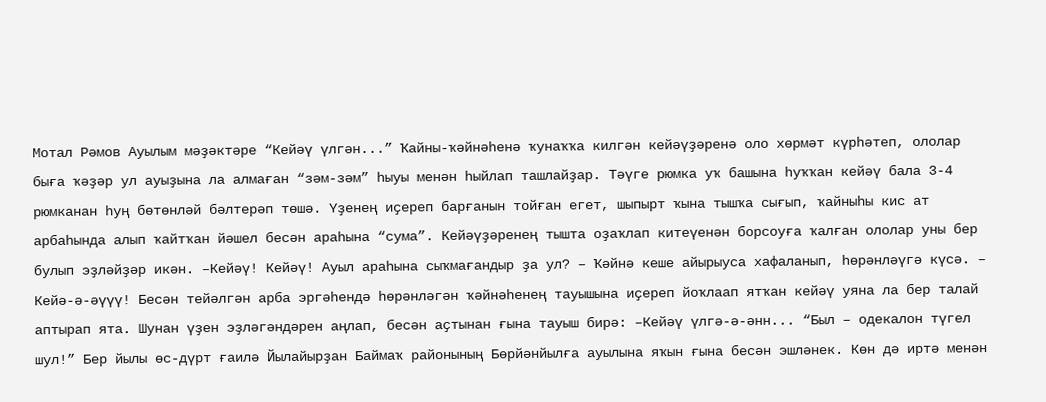Мотал Рәмов Ауылым мәҙәктәре “Кейәү үлгән...” Ҡайны-ҡәйнәһенә ҡунаҡҡа килгән кейәүҙәренә оло хөрмәт күрһәтеп, ололар быға ҡәҙәр ул ауыҙына ла алмаған “зәм-зәм” һыуы менән һыйлап ташлайҙар. Тәүге рюмка уҡ башына һуҡҡан кейәү бала 3-4 рюмканан һуң бөтөнләй бәлтерәп төшә. Үҙенең иҫереп барғанын тойған егет, шыпырт ҡына тышҡа сығып, ҡайныһы кис ат арбаһында алып ҡайтҡан йәшел бесән араһына “сума”. Кейәүҙәренең тышта оҙаҡлап китеүенән борсоуға ҡалған ололар уны бер булып эҙләйҙәр икән. –Кейәү! Кейәү! Ауыл араһына сыҡмағандыр ҙа ул? – Ҡәйнә кеше айырыуса хафаланып, һөрәнләүгә күсә. – Кейә-ә-әүүү! Бесән тейәлгән арба эргәһендә һөрәнләгән ҡәйнәһенең тауышына иҫереп йоҡлаап ятҡан кейәү уяна ла бер талай аптырап ята. Шунан үҙен эҙләгәндәрен аңлап, бесән аҫтынан ғына тауыш бирә: –Кейәү үлгә-ә-әнн... “Был – одекалон түгел шул!” Бер йылы өс-дүрт ғаилә Йылайырҙан Баймаҡ районының Бөрйәнйылға ауылына яҡын ғына бесән эшләнек. Көн дә иртә менән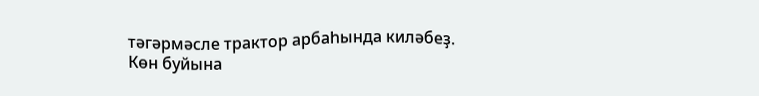тәгәрмәсле трактор арбаһында киләбеҙ. Көн буйына